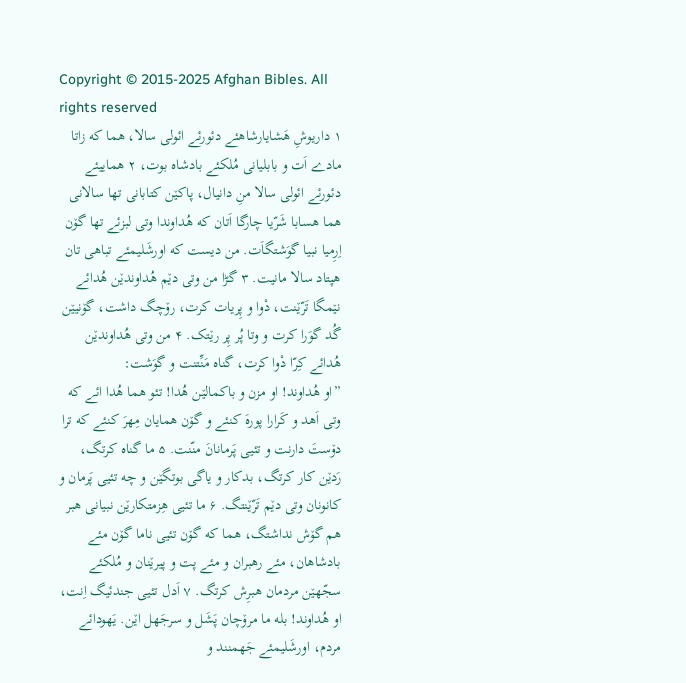Copyright © 2015-2025 Afghan Bibles. All rights reserved
۱ داریوشِ هَشایارشاهئے دئورئے ائولی سالا، هما که زاتا مادے اَت و بابلیانی مُلکئے بادشاه بوت، ۲ هماییئے دئورئے ائولی سالا منِ دانیال، پاکێن کتابانی تها سالانی هما هسابا شَرّیا چارگا اَتان که هُداوندا وتی لبزئے تها گۆن اِرِمیا نبیا گوَشتگاَت. من دیست که اورشَلیمئے تباهی تان هپتاد سالا مانیت. ۳ گڑا من وتی دێم هُداوندێن هُدائے نێمگا تَرّێنت، دْوا و پِریات کرت، رۆچگ داشت، گۆنیێن گُد گوَرا کرت و وتا پُر پِر رێتک. ۴ من وتی هُداوندێن هُدائے کِرّا دْوا کرت، گناه مَنِّتنت و گوَشت:
”او هُداوند! او مزن و باکمالێن هُدا! تئو هما هُدا ائے که وتی اَهد و کَرارا پورهَ کنئے و گۆن همایان مِهرَ کنئے که ترا دۆستَ دارنت و تئیی پَرمانانَ منّنت. ۵ ما گناه کرتگ، رَدێن کار کرتگ، بدکار و یاگی بوتگێن و چه تئیی پَرمان و کانونان وتی دێم تَرّێنتگ. ۶ ما تئیی هِزمتکارێن نبیانی هبر هم گۆش نداشتگ، هما که گۆن تئیی ناما گۆن مئے بادشاهان، مئے رهبران و مئے پت و پیرێنان و مُلکئے سجّهێن مردمان هبرِش کرتگ. ۷ اَدل تئیی جندئیگ اِنت، او هُداوند! بله ما مرۆچان پَشَل و سرجَهل اێن. یَهودائے مردم، اورشَلیمئے جَهمنند و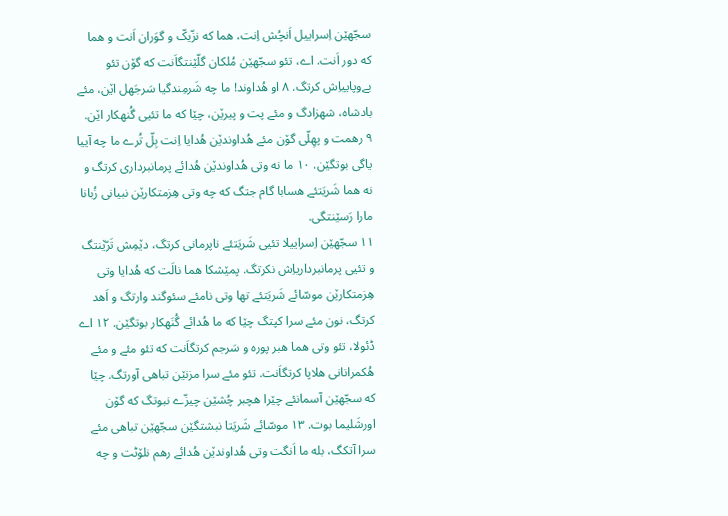سجّهێن اِسراییل اَنچُش اِنت، هما که نزّیکّ و گوَران اَنت و هما که دور اَنت. اے، تئو سجّهێن مُلکان گلّێنتگاَنت که گۆن تئو بےوپاییاِش کرتگ. ۸ او هُداوند! ما چه شَرمِندگیا سَرجَهل اێن، مئے بادشاه، شهزادگ و مئے پت و پیرێن، چێا که ما تئیی گُنهکار اێن. ۹ رهمت و پهِلّی گۆن مئے هُداوندێن هُدایا اِنت بِلّ تُرے ما چه آییا یاگی بوتگێن. ۱۰ ما نه وتی هُداوندێن هُدائے پرمانبرداری کرتگ و نه هما شَریَتئے هسابا گام جتگ که چه وتی هِزمتکارێن نبیانی زُبانا مارا رَسێنتگی.
۱۱ سجّهێن اِسراییلا تئیی شَریَتئے ناپرمانی کرتگ، دێمِش تَرّێنتگ و تئیی پرمانبرداریاِش نکرتگ. پمێشکا هما نالَت که هُدایا وتی هِزمتکارێن موسّائے شَریَتئے تها وتی نامئے سئوگند وارتگ و اَهد کرتگ، نون مئے سرا کپتگ چێا که ما هُدائے گُنَهکار بوتگێن. ۱۲ اے ڈئولا، تئو وتی هما هبر پوره و سَرجم کرتگاَنت که تئو مئے و مئے هُکمرانانی هلاپا کرتگاَنت. تئو مئے سرا مزنێن تباهی آورتگ. چێا که سجّهێن آسمانئے چێرا هچبر چُشێن چیزّے نبوتگ که گۆن اورشَلیما بوت. ۱۳ موسّائے شَریَتا نبشتگێن سجّهێن تباهی مئے سرا آتکگ، بله ما اَنگت وتی هُداوندێن هُدائے رهم نلۆٹت و چه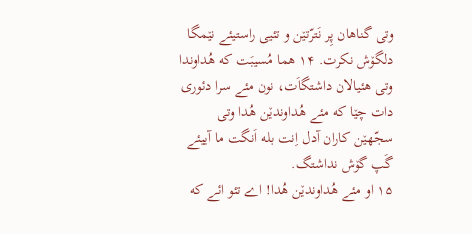وتی گناهان پِر نَترّتێن و تئیی راستیئے نێمگا دلگۆش نکرت. ۱۴ هما مُسیبَت که هُداوندا وتی هئیالان داشتگاَت، نون مئے سرا دئوری دات چێا که مئے هُداوندێن هُدا وتی سجّهێن کاران آدل اِنت بله اَنگت ما آییئے گَپ گۆش نداشتگ.
۱۵ او مئے هُداوندێن هُدا! اے تئو ائے که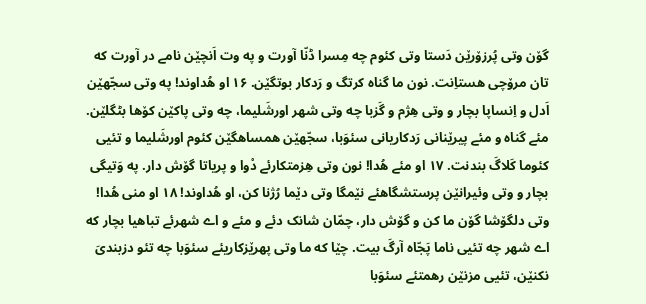گۆن وتی پُرزۆرێن دَستا وتی کئوم چه مِسرا ڈنّا آورت و په وت اَنچێن نامے در آورت که تان مرۆچی هستاِنت. نون ما گناه کرتگ و رَدکار بوتگێن. ۱۶ او هُداوند! په وتی سجّهێن اَدل و اِنساپا بچار و وتی هِژم و گَزبا چه وتی شهر اورشَلیما، چه وتی پاکێن کۆها بٹگلێن. مئے گناه و مئے پیرێنانی رَدکاریانی سئوَبا، سجّهێن همساهگێن کئوم اورشَلیما و تئیی کئوما کَلاگَ بندنت. ۱۷ او مئے هُدا! نون وتی هِزمتکارئے دْوا و پریاتا گۆش دار. په وَتیگی بچار و وتی وئیرانێن پرستشگاهئے نێمگا وتی دێما رُژنا کن، او هُداوند! ۱۸ او منی هُدا! وتی دلگۆشا گۆن ما کن و گۆش دار، چمّان شانک دئے و مئے و اے شهرئے تباهیا بچار که اے شهر چه تئیی ناما پَجّاه آرگَ بیت. چێا که ما وتی پهرێزکاریئے سئوَبا چه تئو دزبندیَ نکنێن، تئیی مزنێن رهمتئے سئوَبا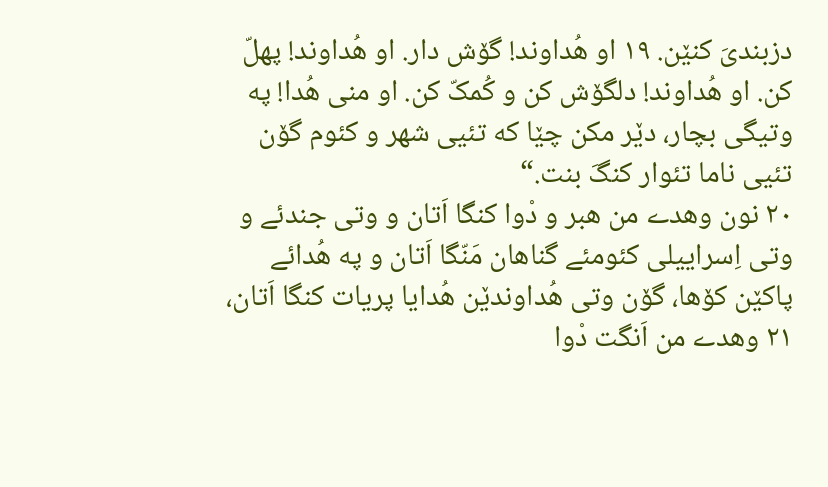دزبندیَ کنێن. ۱۹ او هُداوند! گۆش دار. او هُداوند! پهلّ کن. او هُداوند! دلگۆش کن و کُمکّ کن. او منی هُدا! په وتیگی بچار، دێر مکن چێا که تئیی شهر و کئوم گۆن تئیی ناما تئوار کنگَ بنت.“
۲۰ نون وهدے من هبر و دْوا کنگا اَتان و وتی جندئے و وتی اِسراییلی کئومئے گناهان مَنّگا اَتان و په هُدائے پاکێن کۆها، گۆن وتی هُداوندێن هُدایا پریات کنگا اَتان، ۲۱ وهدے من اَنگت دْوا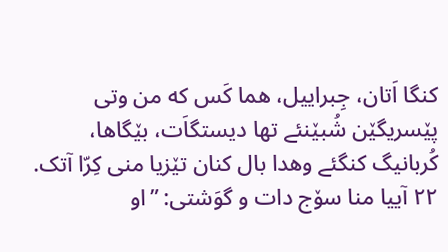کنگا اَتان، جِبراییل، هما کَس که من وتی پێسریگێن شُبێنئے تها دیستگاَت، بێگاها، کُربانیگ کنگئے وهدا بال کنان تێزیا منی کِرّا آتک. ۲۲ آییا منا سۆج دات و گوَشتی: ”او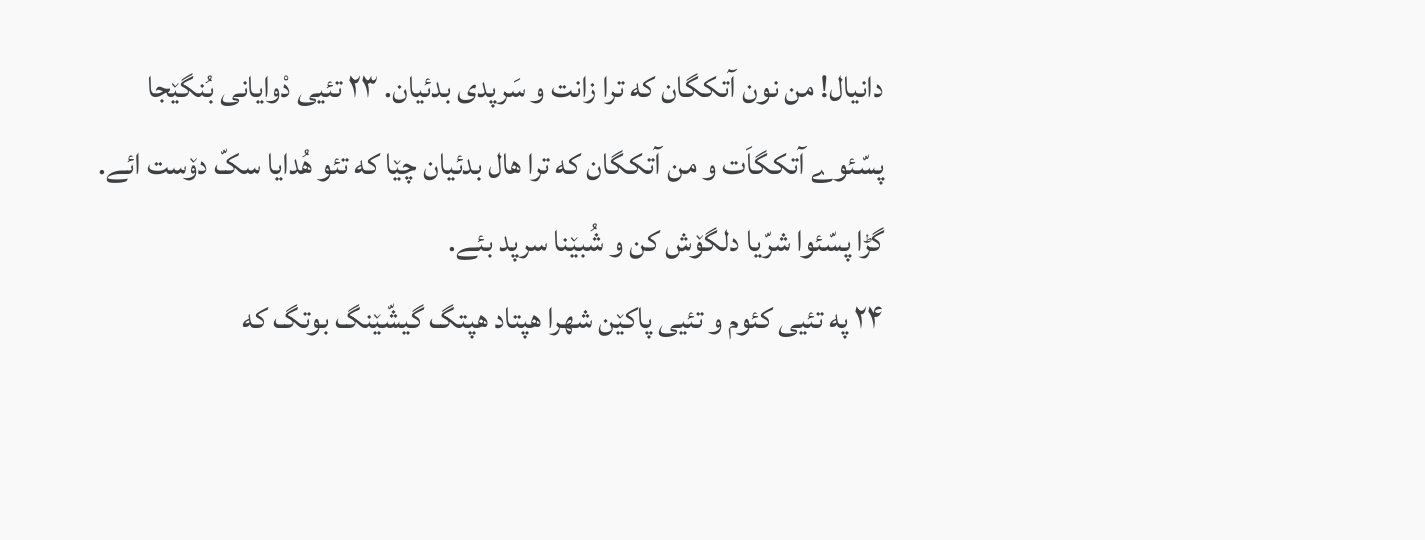دانیال! من نون آتکگان که ترا زانت و سَرپدی بدئیان. ۲۳ تئیی دْوایانی بُنگێجا پسّئوے آتکگاَت و من آتکگان که ترا هال بدئیان چێا که تئو هُدایا سکّ دۆست ائے. گڑا پسّئوا شرّیا دلگۆش کن و شُبێنا سرپد بئے.
۲۴ په تئیی کئوم و تئیی پاکێن شهرا هپتاد هپتگ گیشّێنگ بوتگ که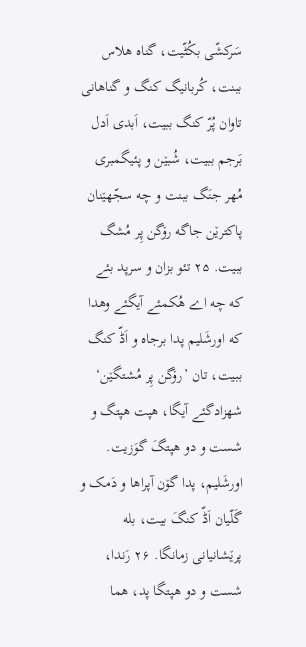سَرکشّی بکُٹّیت، گناه هلاس ببنت، کُربانیگ کنگ و گناهانی تاوان پُرّ کنگ ببیت، اَبدی اَدل بَرجم ببیت، شُبێن و پئیگمبری مُهر جنَگ ببنت و چه سجّهێنان پاکترێن جاگه رۆگن پِر مُشگ ببیت. ۲۵ تئو بزان و سرپد بئے که چه اے هُکمئے آیگئے وهدا که اورشَلیم پدا برجاه و اَڈّ کنگ ببیت، تان ’رۆگن پِر مُشتگێن‘ شهزادگئے آیگا، هپت هپتگ و شست و دو هپتگَ گوَزیت. اورشَلیم، پدا گۆن آپراها و دَمک و گَلّیان اَڈّ کنگَ بیت، بله پرێشانیانی زمانگا. ۲۶ رَندا، شست و دو هپتگا پد، هما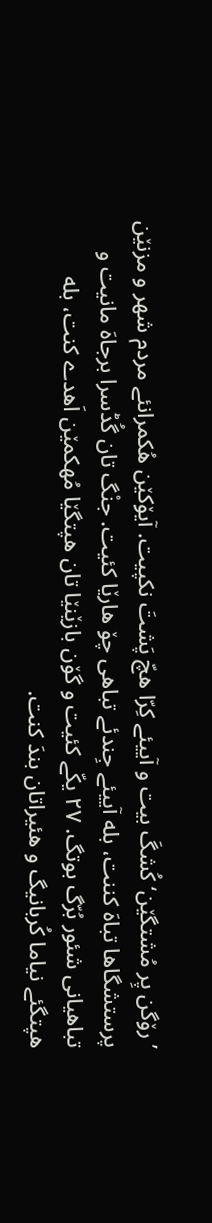’رۆگن پِر مُشتگێن‘ کُشگَ بیت و آییئے کِرّا هچّ پَشتَ نکپیت. آیۆکێن هُکمرانئے مردم شهر و مزنێن پرستشگاها تباهَ کننت، بله آییئے جِندئے تباهی چۆ هارێا کئیت. جنْگ تان گُڈسرا برجاهَ مانیت و تباهیانی شئور بُرّگ بوتگ. ۲۷ یکّے کئیت و گۆن بازێنێا تان هپتگێا مُهکمێن اَهدے کنت، بله هپتگئے نیاما کُربانیگ و هئیراتان بندَ کنت.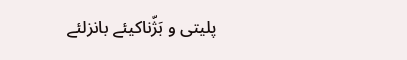پلیتی و بَژّناکیئے بانزلئے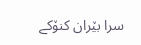سرا بێران کنۆکے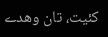کئیت، تان وهدے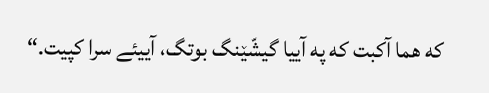که هما آکبت که په آییا گیشّێنگ بوتگ، آییئے سرا کپیت.“